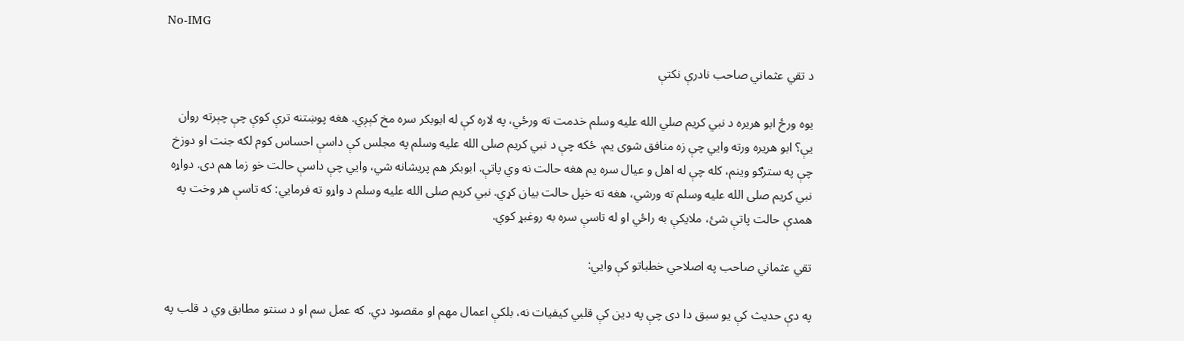No-IMG

د تقي عثماني صاحب نادرې نکتې

یوه ورځ ابو هریره د نبي کریم صلي الله علیه وسلم خدمت ته ورځي، په لاره کې له ابوبکر سره مخ کېږي. هغه پوښتنه ترې کوې چې چېرته روان یې؟ ابو هریره ورته وايي چې زه منافق شوی یم، ځکه چې د نبي کریم صلی الله علیه وسلم په مجلس کې داسې احساس کوم لکه جنت او دوزخ چې په سترګو وینم، کله چې له اهل و عیال سره یم هغه حالت نه وي پاتې. ابوبکر هم پریشانه شي، وایي چې داسې حالت خو زما هم دی. دواړه نبي کریم صلی الله علیه وسلم ته ورشي، هغه ته خپل حالت بیان کړي. نبي کریم صلی الله علیه وسلم د واړو ته فرمايي: که تاسې هر وخت په همدې حالت پاتې شئ، ملایکې به راځي او له تاسې سره به روغبړ کوي.

تقي عثماني صاحب په اصلاحي خطباتو کې وايي:

په دې حدیث کې یو سبق دا دی چې په دین کې قلبي کیفیات نه، بلکې اعمال مهم او مقصود دي. که عمل سم او د سنتو مطابق وي د قلب په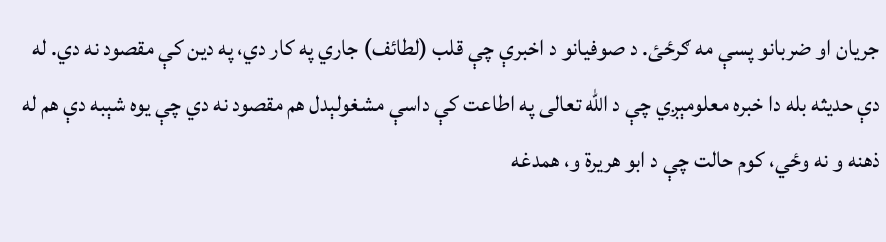جریان او ضربانو پسې مه ګرځئ. د صوفیانو د اخبرې چې قلب (لطائف) جاري په کار دي، په دین کې مقصود نه دي. له دې حدیثه بله دا خبره معلومېږي چې د الله تعالی په اطاعت کې داسې مشغولېدل هم مقصود نه دي چې یوه شېبه دې هم له ذهنه و نه وځي، کوم حالت چې د ابو هریرة و، همدغه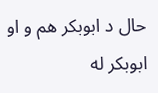حال د ابوبکر هم و او ابوبکر له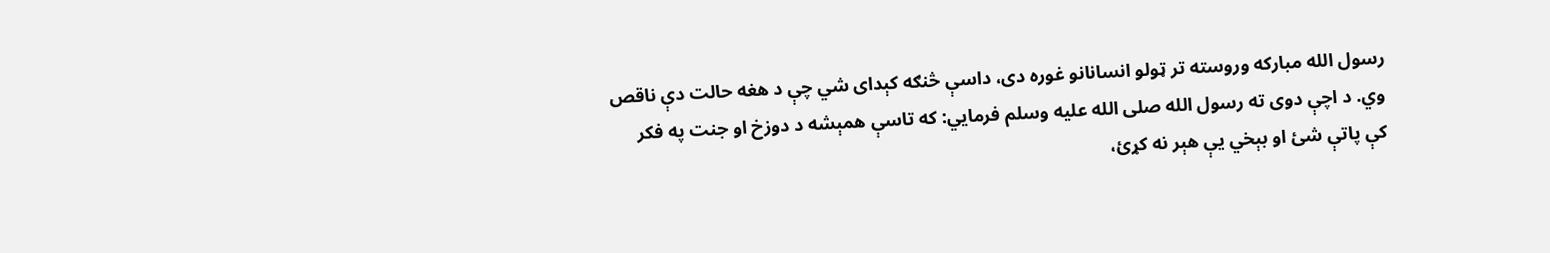رسول الله مبارکه وروسته تر ټولو انسانانو غوره دی، داسې څنګه کېدای شي چې د هغه حالت دې ناقص وي. د اچې دوی ته رسول الله صلی الله علیه وسلم فرمايي: که تاسې همېشه د دوزخ او جنت په فکر کې پاتې شئ او بېخي یې هېر نه کړئ،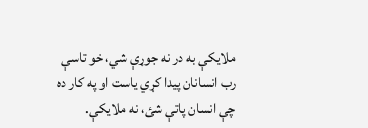ملایکې به در نه جوړې شي، خو تاسې رب انسانان پیدا کړي یاست او په کار ده چې انسان پاتې شئ، نه ملایکې.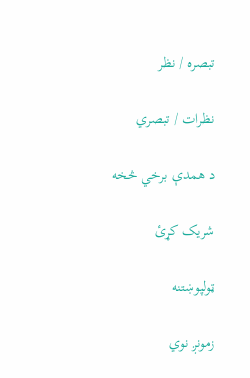تبصره / نظر

نظرات / تبصري

د همدې برخي څخه

شریک کړئ

ټولپوښتنه

زمونږ نوي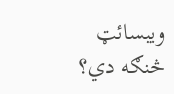ویبسائټ څنګه دي؟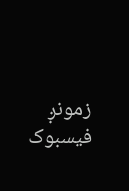زمونږ فيسبوک